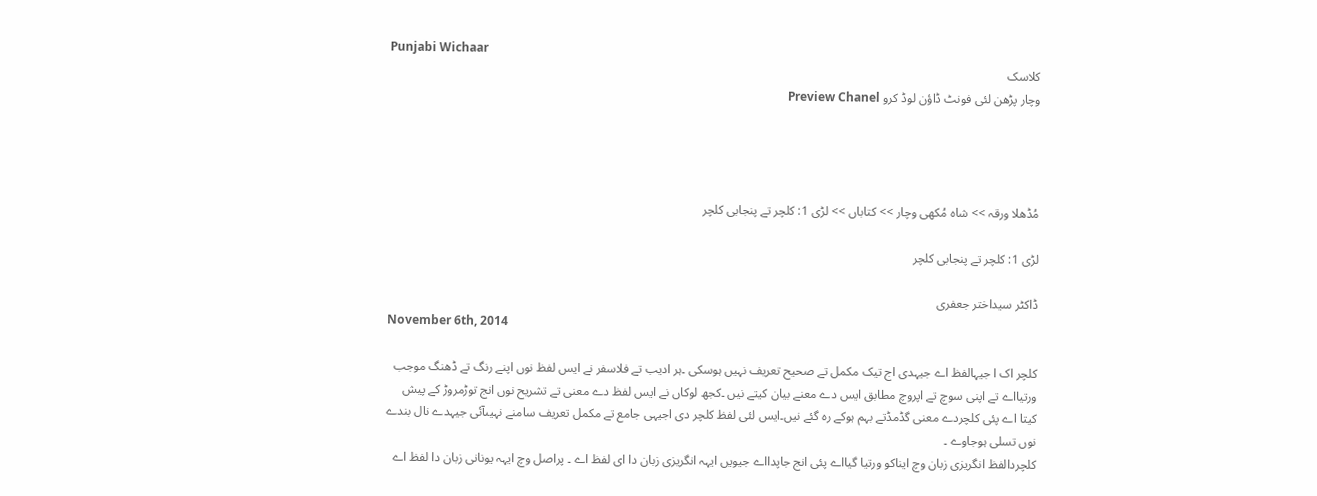Punjabi Wichaar
کلاسک
وچار پڑھن لئی فونٹ ڈاؤن لوڈ کرو Preview Chanel




مُڈھلا ورقہ >> شاہ مُکھی وچار >> کتاباں >> لڑی 1: کلچر تے پنجابی کلچر

لڑی 1: کلچر تے پنجابی کلچر

ڈاکٹر سیداختر جعفری
November 6th, 2014

کلچر اک ا جیہالفظ اے جیہدی اج تیک مکمل تے صحیح تعریف نہیں ہوسکی ۔ہر ادیب تے فلاسفر نے ایس لفظ نوں اپنے رنگ تے ڈھنگ موجب ورتیااے تے اپنی سوچ تے اپروچ مطابق ایس دے معنے بیان کیتے نیں ۔کجھ لوکاں نے ایس لفظ دے معنی تے تشریح نوں انج توڑمروڑ کے پیش کیتا اے پئی کلچردے معنی گڈمڈتے بہم ہوکے رہ گئے نیں۔ایس لئی لفظ کلچر دی اجیہی جامع تے مکمل تعریف سامنے نہیںآئی جیہدے نال بندے نوں تسلی ہوجاوے ۔
کلچردالفظ انگریزی زبان وچ ایناکو ورتیا گیااے پئی انج جاپدااے جیویں ایہہ انگریزی زبان دا ای لفظ اے ۔ پراصل وچ ایہہ یونانی زبان دا لفظ اے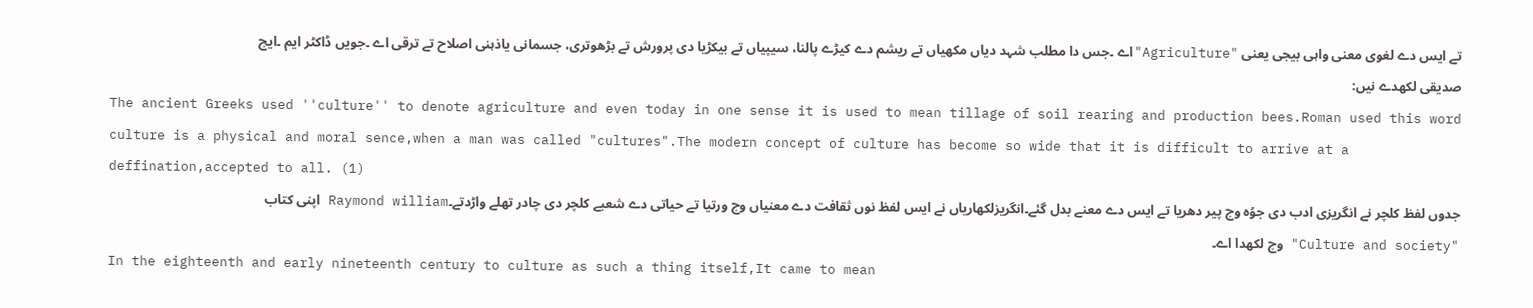تے ایس دے لغوی معنی واہی بیجی یعنی "Agriculture"اے ۔جس دا مطلب شہد دیاں مکھیاں تے ریشم دے کیڑے پالنا، سیپیاں تے بیکڑیا دی پرورش تے بڑھوتری، جسمانی یاذہنی اصلاح تے ترقی اے ۔جویں ڈاکٹر ایم ۔ایچ صدیقی لکھدے نیں:
The ancient Greeks used ''culture'' to denote agriculture and even today in one sense it is used to mean tillage of soil rearing and production bees.Roman used this word culture is a physical and moral sence,when a man was called "cultures".The modern concept of culture has become so wide that it is difficult to arrive at a deffination,accepted to all. (1)
جدوں لفظ کلچر نے انگریزی ادب دی جوُہ وچ پیر دھریا تے ایس دے معنے بدل گئے۔انگریزلکھاریاں نے ایس لفظ نوں ثقافت دے معنیاں وچ ورتیا تے حیاتی دے شعبے کلچر دی چادر تھلے واڑدتے۔Raymond william اپنی کتاب "Culture and society" وچ لکھدا اے۔
In the eighteenth and early nineteenth century to culture as such a thing itself,It came to mean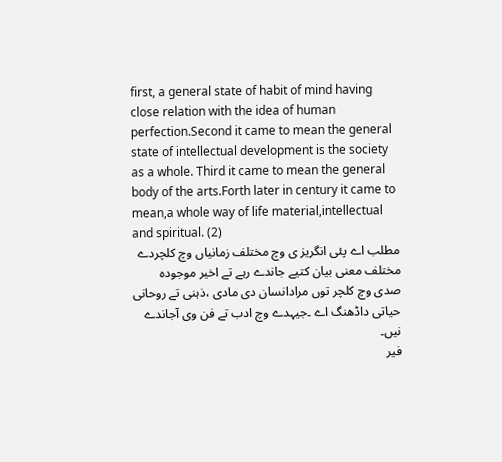first, a general state of habit of mind having close relation with the idea of human perfection.Second it came to mean the general state of intellectual development is the society as a whole. Third it came to mean the general body of the arts.Forth later in century it came to mean,a whole way of life material,intellectual and spiritual. (2)
مطلب اے پئی انگریز ی وچ مختلف زمانیاں وچ کلچردے مختلف معنی بیان کتیے جاندے رہے تے اخیر موجودہ صدی وچ کلچر توں مرادانسان دی مادی ،ذہنی تے روحانی حیاتی داڈھنگ اے ۔جیہدے وچ ادب تے فن وی آجاندے نیں۔
فیر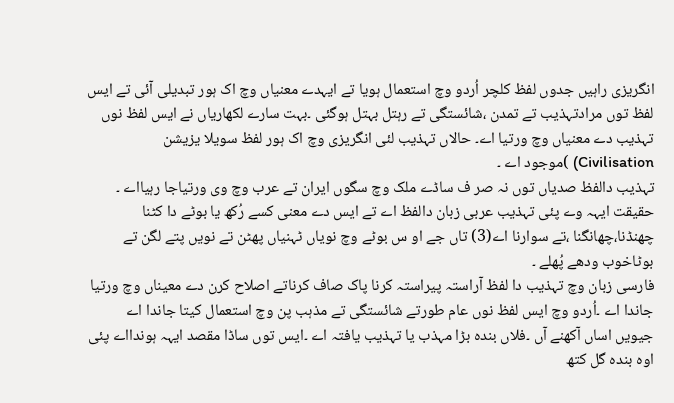انگریزی راہیں جدوں لفظ کلچر اُردو وچ استعمال ہویا تے ایہدے معنیاں وچ اک ہور تبدیلی آئی تے ایس لفظ توں مرادتہذیب تے تمدن ،شائستگی تے رہتل بہتل ہوگئی ۔بہت سارے لکھاریاں نے ایس لفظ نوں تہذیب دے معنیاں وچ ورتیا اے۔ حالاں تہذیب لئی انگریزی وچ اک ہور لفظ سویلا یزیشن Civilisation) )موجود اے ۔
تہذیب دالفظ صدیاں توں نہ صر ف ساڈے ملک وچ سگوں ایران تے عرب وچ وی ورتیاجا رہیااے ۔
حقیقت ایہہ وے پئی تہذیب عربی زبان دالفظ اے تے ایس دے معنی کسے رُکھ یا بوٹے دا کٹنا چھنڈنا،چھانگنا ،تے سوارنا اے(3) تاں جے او س بوٹے وچ نویاں ٹہنیاں پھٹن تے نویں پتے لگن تے بوٹاخوب ودھے پُھلے ۔
فارسی زبان وچ تہذیب دا لفظ آراستہ پیراستہ کرنا پاک صاف کرناتے اصلاح کرن دے معیناں وچ ورتیا جاندا اے ۔اُردو وچ ایس لفظ نوں عام طورتے شائستگی تے مذہب پن وچ استعمال کیتا جاندا اے جیویں اساں آکھنے آں ۔فلاں بندہ بڑا مہذب یا تہذیب یافتہ اے ۔ایس توں ساڈا مقصد ایہہ ہوندااے پئی اوہ بندہ گل کتھ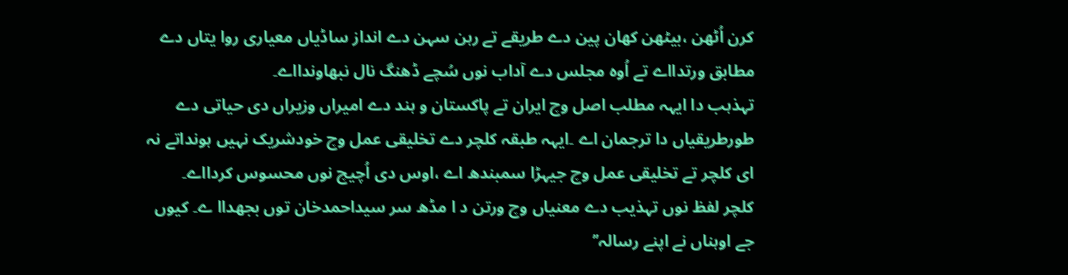کرن اُٹھن ،بیٹھن کھان پین دے طریقے تے رہن سہن دے انداز ساڈیاں معیاری روا یتاں دے مطابق ورتدااے تے اُوہ مجلس دے آداب نوں سُچے ڈھنگ نال نبھاوندااے۔
تہذہب دا ایہہ مطلب اصل وچ ایران تے پاکستان و ہند دے امیراں وزیراں دی حیاتی دے طورطریقیاں دا ترجمان اے ۔ایہہ طبقہ کلچر دے تخلیقی عمل وچ خودشریک نہیں ہونداتے نہ ای کلچر تے تخلیقی عمل وچ جیہڑا سمبندھ اے ،اوس دی اُچیچ نوں محسوس کردااے۔
کلچر لفظ نوں تہذیب دے معنیاں وچ ورتن د ا مڈھ سر سیداحمدخان توں بجھداا ے۔ کیوں جے اوہناں نے اپنے رسالہ’’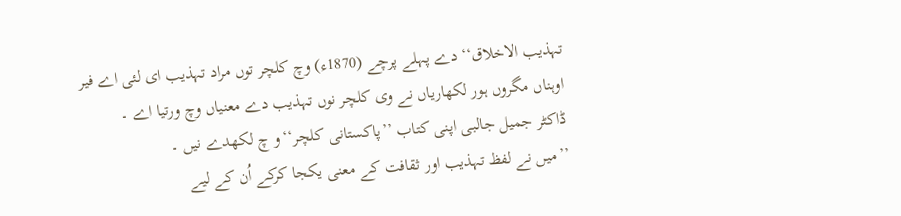تہذیب الاخلاق‘‘ دے پہلے پرچے (1870ء) وچ کلچر توں مراد تہذیب ای لئی اے فیر اوہناں مگروں ہور لکھاریاں نے وی کلچر نوں تہذیب دے معنیاں وچ ورتیا اے ۔
ڈاکٹر جمیل جالبی اپنی کتاب ’’پاکستانی کلچر‘‘و چ لکھدے نیں ۔
’’میں نے لفظ تہذیب اور ثقافت کے معنی یکجا کرکے اُن کے لیے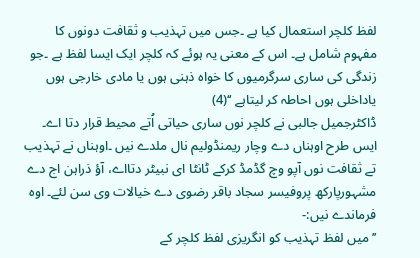لفظ کلچر استعمال کیا ہے ۔جس میں تہذیب و ثقافت دونوں کا مفہوم شامل ہے۔ اس کے معنی یہ ہوئے کہ کلچر ایک ایسا لفظ ہے ۔جو زندگی کی ساری سرگرمیوں کا خواہ ذہنی ہوں یا مادی خارجی ہوں یاداخلی ہوں احاطہ کر لیتاہے ‘‘(4)
ڈاکٹرجمیل جالبی نے کلچر نوں ساری حیاتی اُتے محیط قرار دتا اے۔ ایس طرح اوہناں دے وچار ریمنڈولیم نال ملدے نیں ۔اوہناں نے تہذیب تے ثقافت نوں آپو وچ گڈمڈ کرکے ٹانٹا ای نبیٹر دتااے، آؤ ذراہن اج دے مشہورپارکھ پروفیسر سجاد باقر رضوی دے خیالات وی سن لئے۔ اوہ فرماندے نیں:-
’’ میں لفظ تہذیب کو انگریزی لفظ کلچر کے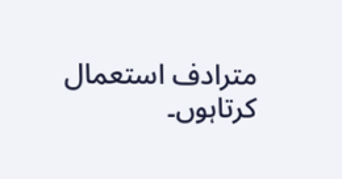مترادف استعمال کرتاہوں۔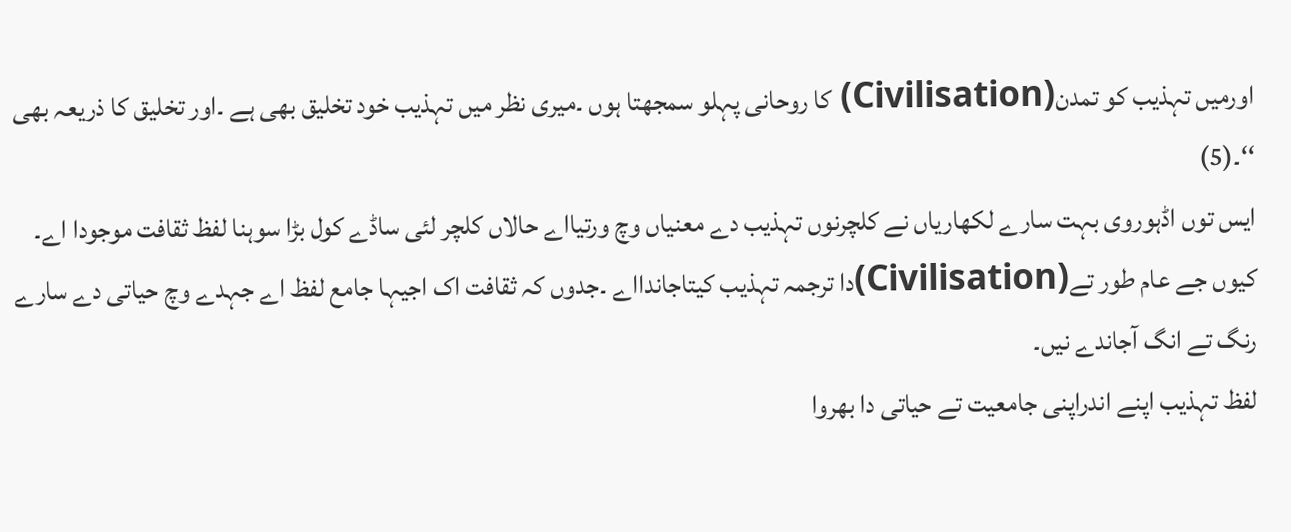اورمیں تہذیب کو تمدن(Civilisation) کا روحانی پہلو سمجھتا ہوں ۔میری نظر میں تہذیب خود تخلیق بھی ہے ۔اور تخلیق کا ذریعہ بھی ‘‘۔(5)
ایس توں اڈہوروی بہت سارے لکھاریاں نے کلچرنوں تہذیب دے معنیاں وچ ورتیااے حالاں کلچر لئی ساڈے کول بڑا سوہنا لفظ ثقافت موجودا اے۔ کیوں جے عام طور تے(Civilisation)دا ترجمہ تہذیب کیتاجاندااے ۔جدوں کہ ثقافت اک اجیہا جامع لفظ اے جہدے وچ حیاتی دے سارے رنگ تے انگ آجاندے نیں۔
لفظ تہذیب اپنے اندراپنی جامعیت تے حیاتی دا بھروا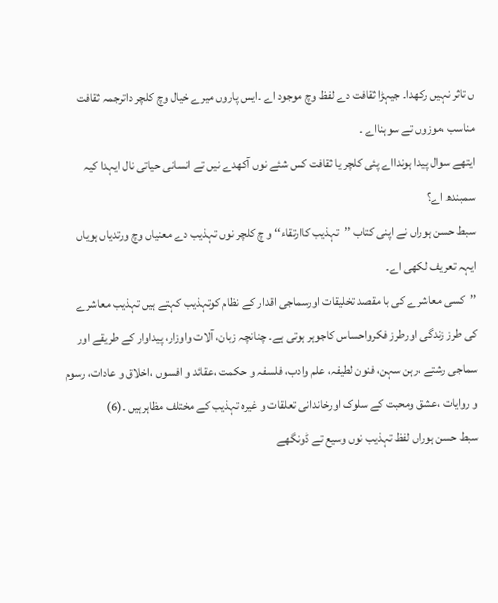ں تاثر نہیں رکھدا۔ جیہڑا ثقافت دے لفظ وچ موجود اے ۔ایس پاروں میرے خیال وچ کلچر داترجمہ ثقافت مناسب ،موزوں تے سوہنااے ۔
ایتھے سوال پیدا ہوندااے پئی کلچر یا ثقافت کس شئے نوں آکھدے نیں تے انسانی حیاتی نال ایہدا کیہ سمبندھ اے؟
سبط حسن ہوراں نے اپنی کتاب ’’تہذیب کاارتقاء‘‘ و چ کلچر نوں تہذیب دے معنیاں وچ ورتدیاں ہویاں ایہہ تعریف لکھی اے۔
’’کسی معاشرے کی با مقصد تخلیقات اورسماجی اقدار کے نظام کوتہذیب کہتے ہیں تہذیب معاشرے کی طرز زندگی اورطرز فکرواحساس کاجوہر ہوتی ہے۔ چنانچہ زبان، آلات واوزار، پیداوار کے طریقے اور سماجی رشتے ،رہن سہن، فنون لطیفہ، علم وادب، فلسفہ و حکمت ،عقائد و افسوں ،اخلاق و عادات، رسوم و روایات ،عشق ومحبت کے سلوک اورخاندانی تعلقات و غیرہ تہذیب کے مختلف مظاہرہیں ۔(6)
سبط حسن ہوراں لفظ تہذیب نوں وسیع تے ڈونگھے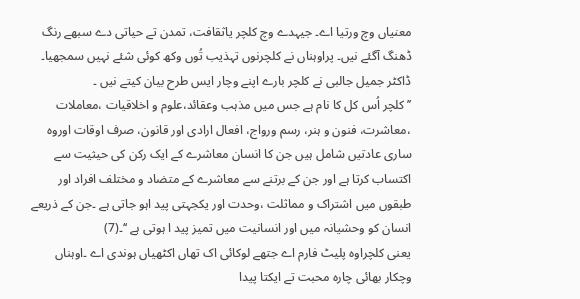معنیاں وچ ورتیا اے۔ جیہدے وچ کلچر یاثقافت، تمدن تے حیاتی دے سبھے رنگ ڈھنگ آگئے نیں۔ پراوہناں نے کلچرنوں تہذیب تُوں وکھ کوئی شئے نہیں سمجھیا۔
ڈاکٹر جمیل جالبی نے کلچر بارے اپنے وچار ایس طرح بیان کیتے نیں ۔
’’کلچر اُس کل کا نام ہے جس میں مذہب وعقائد،علوم و اخلاقیات ،معاملات ،معاشرت، فنون و ہنر، رسم ورواج، افعال ارادی اور قانون، صرف اوقات اوروہ ساری عادتیں شامل ہیں جن کا انسان معاشرے کے ایک رکن کی حیثیت سے اکتساب کرتا ہے اور جن کے برتنے سے معاشرے کے متضاد و مختلف افراد اور طبقوں میں اشتراک و مماثلت ،وحدت اور یکجہتی پید اہو جاتی ہے ۔جن کے ذریعے انسان کو وحشیانہ میں اور انسانیت میں تمیز پید ا ہوتی ہے ‘‘۔(7)
یعنی کلچراوہ پلیٹ فارم اے جتھے لوکائی اک تھاں اکٹھیاں ہوندی اے ۔اوہناں وچکار بھائی چارہ محبت تے ایکتا پیدا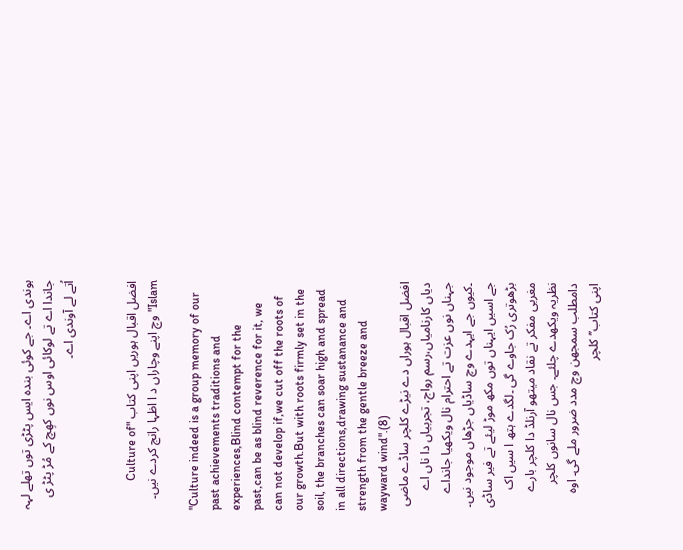ہوندی اے۔ جے کوئی بندہ ایس پٹڑی توں تھلے لہہ جاندا اے تے لوکائی اوس نوں کھِچ کے مُڑ پٹڑ ی اُتے لے آوندی اے۔


افضل اقبال ہوریں اپنی کتاب "Culture of Islam"وچ اپنے وچاراں د ا اظہا رانج کردے نیں۔

"Culture indeed is a group memory of our past achievements traditions and experiences,Blind contempt for the past,can be as blind reverence for it, we can not develop if,we cut off the roots of our growth.But with roots firmly set in the soil, the branches can soar high and spread in all directions,drawing sustanance and strength from the gentle breeze and wayward wind".(8)
افضل اقبال ہوراں دے نیڑے کلچر ساڈے ماضی دیاں کارنامیاں،رسم رواج، تجربیاں دا ناں اے جہناں نوں عزت تے احترام نال ویکھیا جانداے ۔کیوں جے ایہدے وچ ساڈیاں جڑھاں موجود نیں۔ جے اسیں ایہناں توں مکھ موڑ لیئے تے فیر ساڈی بڑھوتری رُک جاوے گی ۔لگدے ہتھ ا سیں اک مغربی مفکر تے نقاد میتھو آرنلڈ دا کلچر بارے نظریہ ویکھدے چلئے۔ جس نال سانوں کلچر دامطلب سمجھن وچ مدد ضرور ملے گی۔ اوہ اپنی کتاب’’ کلچر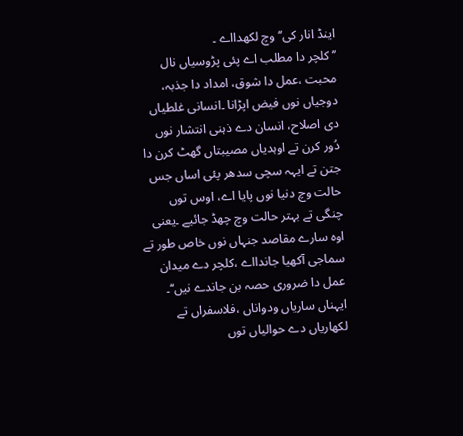اینڈ انار کی‘‘ وچ لکھدااے ۔
’’کلچر دا مطلب اے پئی پڑوسیاں نال محبت ،عمل دا شوق، امداد دا جذبہ، دوجیاں نوں فیض اپڑانا ۔انسانی غلطیاں دی اصلاح، انسان دے ذہنی انتشار نوں دُور کرن تے اوہدیاں مصیبتاں گھٹ کرن دا جتن تے ایہہ سچی سدھر پئی اساں جس حالت وچ دنیا نوں پایا اے، اوس توں چنگی تے بہتر حالت وچ چھڈ جائیے ۔یعنی اوہ سارے مقاصد جنہاں نوں خاص طور تے سماجی آکھیا جاندااے ،کلچر دے میدان عمل دا ضروری حصہ بن جاندے نیں‘‘۔
ایہناں ساریاں ودواناں ،فلاسفراں تے لکھاریاں دے حوالیاں توں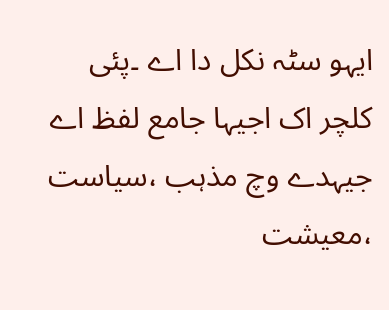ایہو سٹہ نکل دا اے ۔پئی کلچر اک اجیہا جامع لفظ اے جیہدے وچ مذہب ،سیاست ،معیشت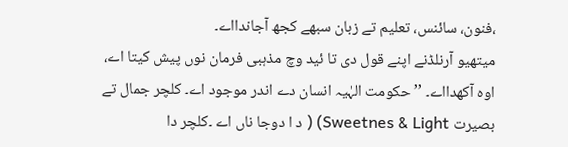،فنون، سائنس، تعلیم تے زبان سبھے کجھ آجاندااے۔
میتھیو آرنلڈنے اپنے قول دی تا ئید وچ مذہبی فرمان نوں پیش کیتا اے، اوہ آکھدااے۔ ’’ حکومت الہٰیہ انسان دے اندر موجود اے۔ کلچر جمال تے بصیرت Sweetnes & Light) ( د ا دوجا ناں اے ۔کلچر دا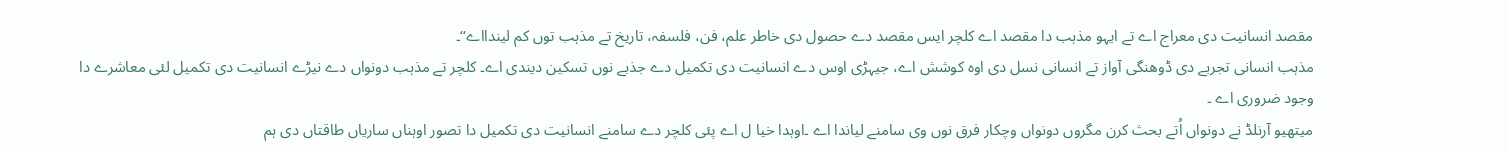مقصد انسانیت دی معراج اے تے ایہو مذہب دا مقصد اے کلچر ایس مقصد دے حصول دی خاطر علم، فن، فلسفہ، تاریخ تے مذہب توں کم لیندااے‘‘۔
مذہب انسانی تجربے دی ڈوھنگی آواز تے انسانی نسل دی اوہ کوشش اے، جیہڑی اوس دے انسانیت دی تکمیل دے جذبے نوں تسکین دیندی اے۔ کلچر تے مذہب دونواں دے نیڑے انسانیت دی تکمیل لئی معاشرے دا وجود ضروری اے ۔
میتھیو آرنلڈ نے دونواں اُتے بحث کرن مگروں دونواں وچکار فرق نوں وی سامنے لیاندا اے ۔اوہدا خیا ل اے پئی کلچر دے سامنے انسانیت دی تکمیل دا تصور اوہناں ساریاں طاقتاں دی ہم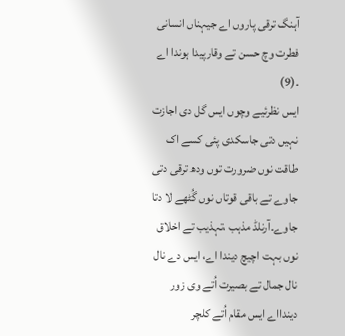آہنگ ترقی پاروں اے جیہناں انسانی فطرت وچ حسن تے وقارپیدا ہوندا اے ۔(9)
ایس نظرئیے وچوں ایس گل دی اجازت نہیں دتی جاسکدی پئی کسے اک طاقت نوں ضرورت توں ودھ ترقی دتی جاوے تے باقی قوتاں نوں گُٹھے لا دتا جاوے۔آرنلڈ مذہب ،تہذیب تے اخلاق نوں بہت اچیچ دیندا اے، ایس دے نال نال جمال تے بصیرت اُتے وی زور دیندااے ایس مقام اُتے کلچر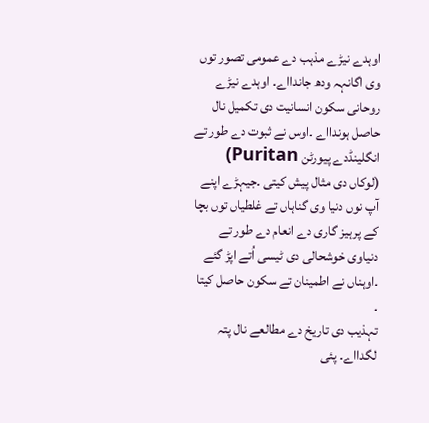اوہدے نیڑے مذہب دے عمومی تصور توں وی اگانہہ ودھ جاندااے۔ اوہدے نیڑے روحانی سکون انسانیت دی تکمیل نال حاصل ہوندااے ۔اوس نے ثبوت دے طور تے انگلینڈدے پیورٹن Puritan) (لوکاں دی مثال پیش کیتی ۔جیہڑے اپنے آپ نوں دنیا وی گناہاں تے غلطیاں توں بچا کے پرہیز گاری دے انعام دے طور تے دنیاوی خوشحالی دی ٹیسی اُتے اپڑ گئے ۔اوہناں نے اطمینان تے سکون حاصل کیتا ۔
تہذیب دی تاریخ دے مطالعے نال پتہ لگدااے۔ پئی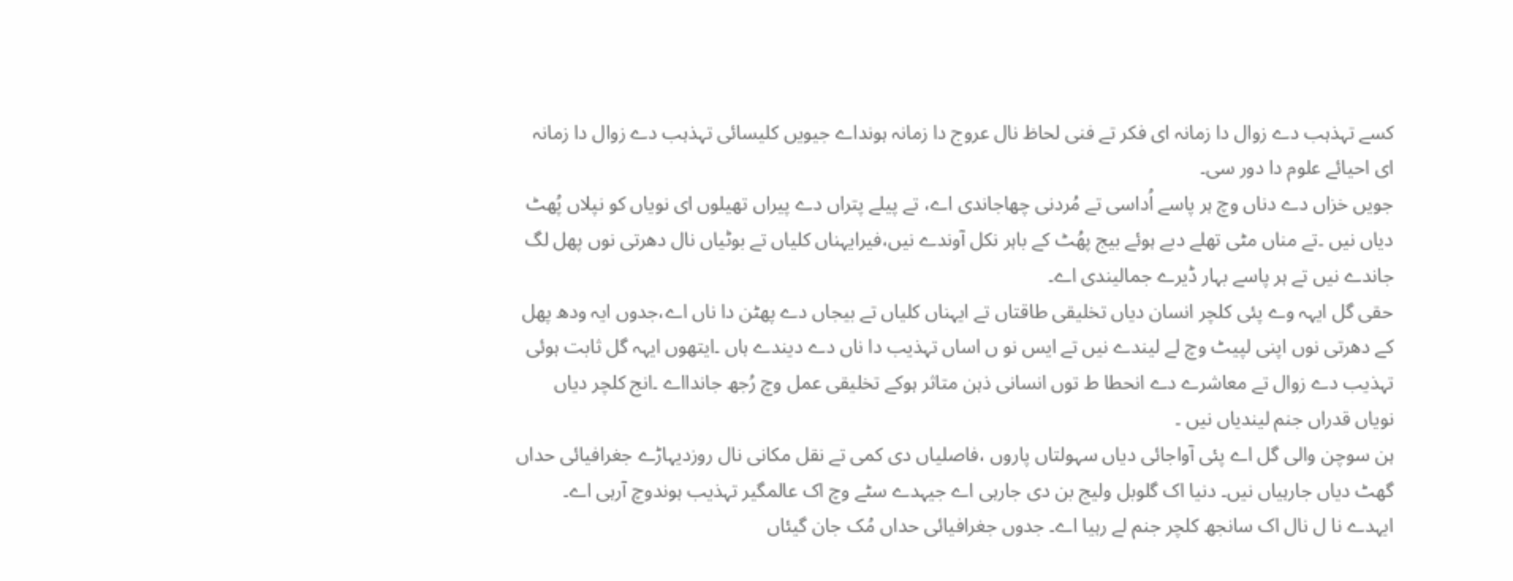کسے تہذہب دے زوال دا زمانہ ای فکر تے فنی لحاظ نال عروج دا زمانہ ہونداے جیویں کلیسائی تہذہب دے زوال دا زمانہ ای احیائے علوم دا دور سی۔
جویں خزاں دے دناں وچ ہر پاسے اُداسی تے مُردنی چھاجاندی اے، تے پیلے پتراں دے پیراں تھیلوں ای نویاں کو نپلاں پُھٹ دیاں نیں ۔تے مناں مٹی تھلے دبے ہوئے بیج پھُٹ کے باہر نکل آوندے نیں،فیرایہناں کلیاں تے بوٹیاں نال دھرتی نوں پھل لگ جاندے نیں تے ہر پاسے بہار ڈیرے جمالیندی اے۔
حقی گل ایہہ وے پئی کلچر انسان دیاں تخلیقی طاقتاں تے ایہناں کلیاں تے بیجاں دے پھٹن دا ناں اے،جدوں ایہ ودھ پھل کے دھرتی نوں اپنی لپیٹ وچ لے لیندے نیں تے ایس نو ں اساں تہذیب دا ناں دے دیندے ہاں ۔ایتھوں ایہہ گل ثابت ہوئی تہذیب دے زوال تے معاشرے دے انحطا ط توں انسانی ذہن متاثر ہوکے تخلیقی عمل وچ رُجھ جاندااے ۔انج کلچر دیاں نویاں قدراں جنم لیندیاں نیں ۔
ہن سوچن والی گل اے پئی آواجائی دیاں سہولتاں پاروں ،فاصلیاں دی کمی تے نقل مکانی نال روزدیہاڑے جغرافیائی حداں گھٹ دیاں جارہیاں نیں۔ دنیا اک گلوبل ولیج بن دی جارہی اے جیہدے سٹے وچ اک عالمگیر تہذیب ہوندوچ آرہی اے۔ ایہدے نا ل نال اک سانجھ کلچر جنم لے رہیا اے۔ جدوں جغرافیائی حداں مُک جان گیئاں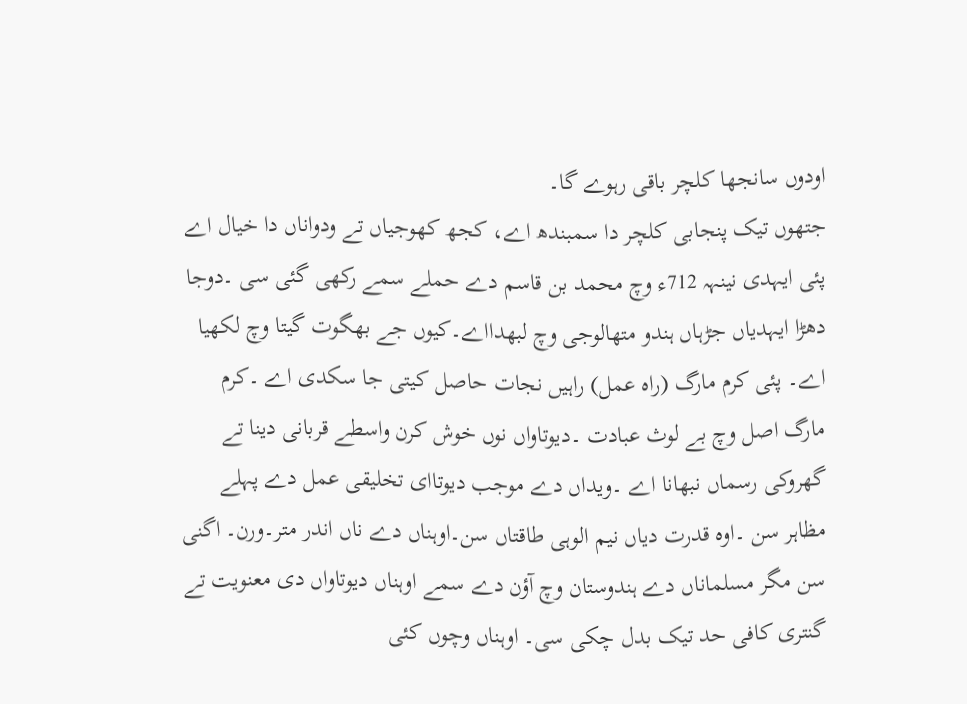اودوں سانجھا کلچر باقی رہوے گا۔
جتھوں تیک پنجابی کلچر دا سمبندھ اے، کجھ کھوجیاں تے ودواناں دا خیال اے پئی ایہدی نینہہ 712ء وچ محمد بن قاسم دے حملے سمے رکھی گئی سی ۔دوجا دھڑا ایہدیاں جڑہاں ہندو متھالوجی وچ لبھدااے۔کیوں جے بھگوت گیتا وچ لکھیا اے۔ پئی کرم مارگ (راہ عمل) راہیں نجات حاصل کیتی جا سکدی اے ۔کرم مارگ اصل وچ بے لوث عبادت ۔دیوتاواں نوں خوش کرن واسطے قربانی دینا تے گھروکی رسماں نبھانا اے ۔ویداں دے موجب دیوتاای تخلیقی عمل دے پہلے مظاہر سن ۔اوہ قدرت دیاں نیم الوہی طاقتاں سن۔اوہناں دے ناں اندر متر۔ورن۔ اگنی سن مگر مسلماناں دے ہندوستان وچ آؤن دے سمے اوہناں دیوتاواں دی معنویت تے گنتری کافی حد تیک بدل چکی سی۔ اوہناں وچوں کئی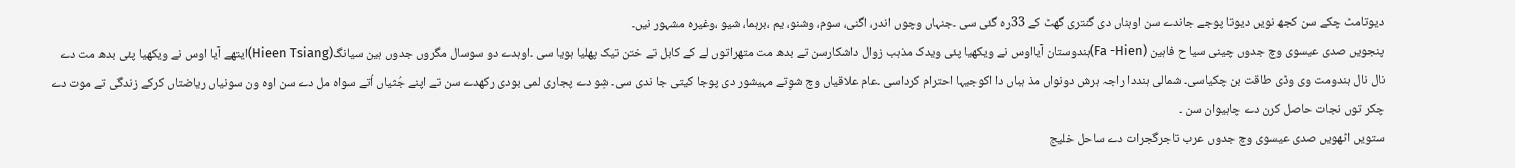دیوتامٹ چکے سن کجھ نویں دیوتا پوجے جاندے سن اوہناں دی گنتری گھٹ کے 33رہ گئی سی ۔جنہاں وچوں اندر، اگنی، سوم، وشنو، یم ،برہما، شیو ،وغیرہ مشہور نیں۔
پنجویں صدی عیسوی وچ جدوں چینی سیا ح فاہین (Fa -Hien)ہندوستان آیااوس نے ویکھیا پئی ویدک مذہب زوال داشکارسن تے بدھ مت متھراتوں لے کے کابل تے ختن تیک پھلیا ہویا سی ۔اوہدے دو سوسال مگروں جدوں ہین سیانگ(Hieen Tsiang)ایتھے آیا اوس نے ویکھیا پئی بدھ مت دے نال نال ہندومت وی وڈی طاقت بن چکیاسی۔ شمالی ہنددا راجہ ہرش دونواں مذ ہباں دا اکوجیہا احترام کرداسی ۔عام علاقیاں وچ شوِتے مہیشور دی پوجا کیتی جا ندی سی۔ شِو دے پجاری لمی بودی رکھدے سن تے اپنے جُثیاں اُتے سواہ مل دے سن اوہ ون سونیاں ریاضتاں کرکے زندگی تے موت دے چکر توں نجات حاصل کرن دے چاہیوان سن ۔
ستویں اٹھویں صدی عیسوی وچ جدوں عرب تاجرگجرات دے ساحل خلیج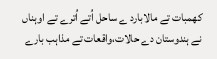کھمبات تے مالابارد ے ساحل اُتے اُترے تے اوہناں نے ہندوستان دے حالات،واقعات تے مذاہب بارے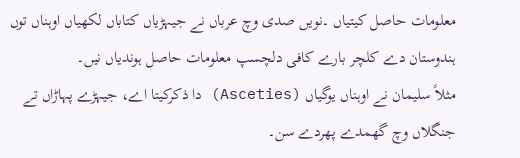معلومات حاصل کیتیاں ۔نویں صدی وچ عرباں نے جیہڑیاں کتاباں لکھیاں اوہناں توں ہندوستان دے کلچر بارے کافی دلچسپ معلومات حاصل ہوندیاں نیں۔
مثلاً سلیمان نے اوہناں یوگیاں (Asceties) دا ذکرکیتا اے، جیہڑے پہاڑاں تے جنگلاں وچ گھمدے پھردے سن۔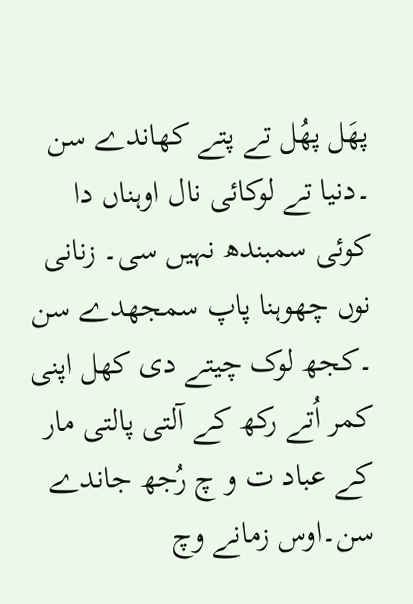پھَل پھُل تے پتے کھاندے سن ۔دنیا تے لوکائی نال اوہناں دا کوئی سمبندھ نہیں سی۔ زنانی نوں چھوہنا پاپ سمجھدے سن ۔کجھ لوک چیتے دی کھل اپنی کمر اُتے رکھ کے آلتی پالتی مار کے عباد ت و چ رُجھ جاندے سن۔اوس زمانے وچ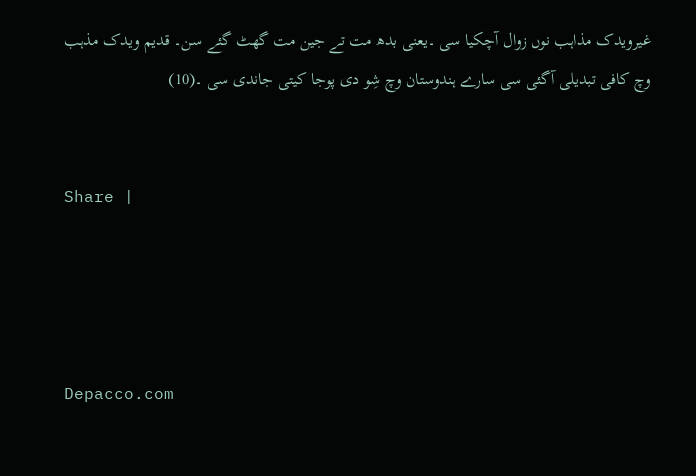غیرویدک مذاہب نوں زوال آچکیا سی ۔یعنی بدھ مت تے جین مت گھٹ گئے سن۔ قدیم ویدک مذہب وچ کافی تبدیلی آگئی سی سارے ہندوستان وچ شِو دی پوجا کیتی جاندی سی ۔(10)


Share |




Depacco.com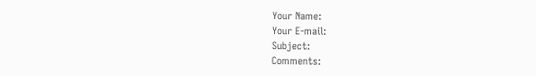Your Name:
Your E-mail:
Subject:
Comments: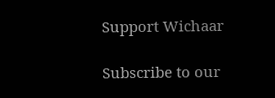Support Wichaar

Subscribe to our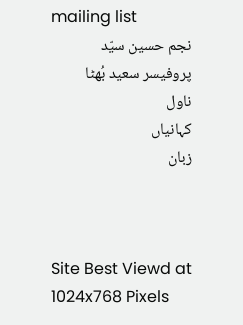mailing list
نجم حسین سیّد
پروفیسر سعید بُھٹا
ناول
کہانیاں
زبان



Site Best Viewd at 1024x768 Pixels